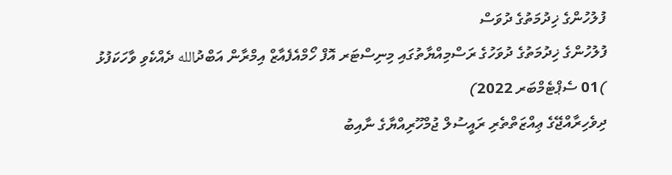ފުލުހުންގެ ޚިދުމަތުގެ ދުވަސް
ފުލުހުންގެ ޚިދުމަތުގެ ދުވަހުގެ ރަސްމިއްޔާތުގައި މިނިސްޓަރ އޮފް ހޯމްއެފެއާޒް އިމްރާން އަބްދުالله ދެއްކެވި ވާހަކަފުޅު
)01 ސެޕްޓެމްބަރ 2022)
ދިވެހިރާއްޖޭގެ ޢިއްޒަތްތެރި ރައީސުލް ޖުމްހޫރިއްޔާގެ ނާއިބު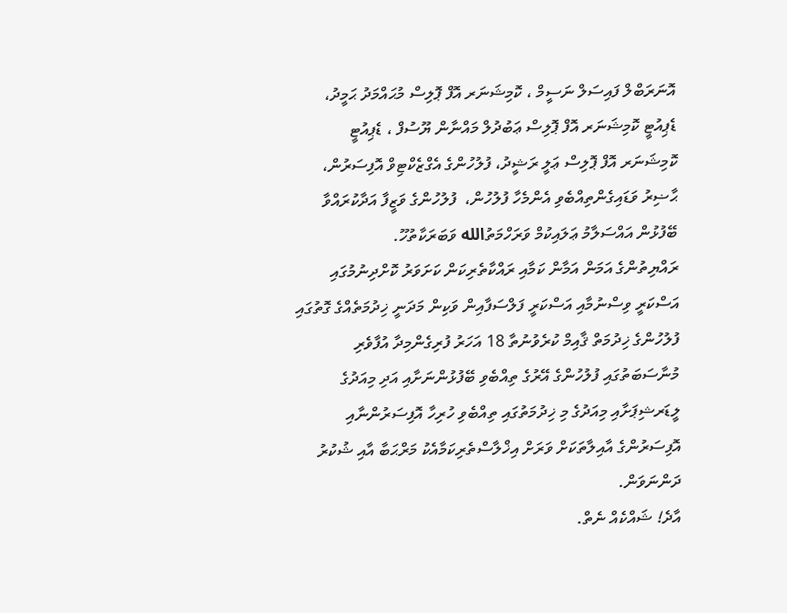އޮނަރަބްލް ފައިސަލް ނަސީމް ، ކޮމިޝަނަރ އޮފް ޕޮލިސް މުޙައްމަދު ޙަމީދު، ޑެޕިއުޓީ ކޮމިޝަނަރ އޮފް ޕޮލިސް ޢަބުދުލް މައްނާން ޔޫސުފް ، ޑެޕިއުޓީ ކޮމިޝަނަރ އޮފް ޕޮލިސް ޢަލީ ރަޝީދު، ފުލުހުންގެ އެގްޒެކްޓިވް އޮފިސަރުން، ޙާޟިރު ވަޑައިގެންތިއްބެވި އެންމެހާ ފުލުހުން،  ފުލުހުންގެ ވަޒީފާ އަދާކުރައްވާ ބޭފުޅުން އައްސަލާމު ޢަލައިކުމް ވަރަހްމަތުالله ވަބަރަކާތުހޫ.
ރައްޔިތުންގެ އަމަން އަމާން ކަމާއި ރައްކާތެރިކަން ކަށަވަރު ކޮށްދިނުމުގައި އަސްކަރީ ވިސްނުމާއި އަސްކަރީ ފަލްސަފާއިން ވަކިން މަދަނީ ޚިދުމަތެއްގެ ގޮތުގައި ފުލުހުންގެ ޚިދުމަތް ޤާއިމް ކުރެވުނުތާ 18 އަހަރު ފުރިގެންމިދާ އުފާވެރި މުނާސަބަތުގައި ފުލުހުންގެ އޭރުގެ ތިއްބެވި ބޭފުޅުންނަށާއި އަދި މިއަދުގެ ލީޑަރޝިޕަށާއި މިއަދުގެ މި ޚިދުމަތުގައި ތިއްބެވި ހުރިހާ އޮފިސަރުންނާއި އޮފިސަރުންގެ އާއިލާތަކަށް ވަރަށް އިޚްލާސްތެރިކަމާއެކު މަރްޙަބާ އާއި ޝުކުރު ދަންނަވަން.
އާދެ! ޝައްކެއް ނެތް.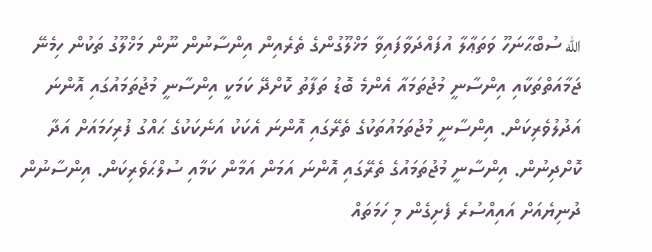الله ސުބްޙާނަހޫ ވަތަޢާލާ އުފައްދަވާފައިވާ މަޚްލޫގުންގެ ތެރެއިން އިންސާނުން ނޫން މަޚްލޫގު ތަކުން ހިމެނޭ ޖަމާއަތްތަކާއި އިންސާނީ މުޖުތަމައާ އެންމެ ބޮޑު ތަފާތު ކޮށްދޭ ކަމަކީ އިންސާނީ މުޖުތަމައުގައި އޮންނަ އަދުލުވެރިކަން. އިންސާނީ މުޖުތަމައުތަކުގެ ތެރޭގައި އޮންނަ އެކަކު އަނެކަކުގެ ޙައްގު ފުރިހަމައަށް އަދާ ކޮށްދިނުން. އިންސާނީ މުޖުތަމައުގެ ތެރޭގައި އޮންނަ އަމަން އަމާން ކަމާއި ސުލްޙަވެރިކަން. އިންސާނުން ދުނިޔެއަށް އައިއްސުރެ ފެށިގެން މި ހަމަތައް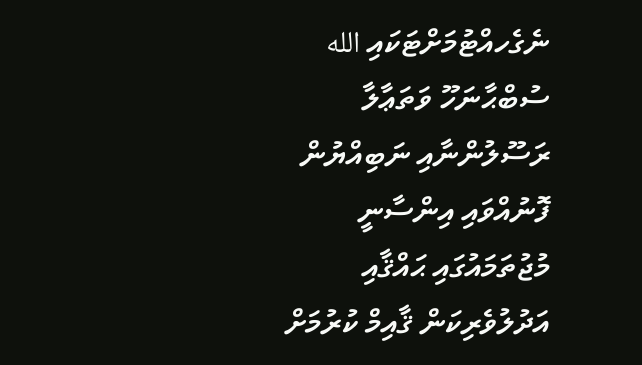ނެގެހއްޓުމަށްޓަކައި الله ސުބްޙާނަހޫ ވަތަޢާލާ ރަސޫލުންނާއި ނަބިއްޔުން ފޮނުއްވައި އިންސާނީ މުޖުތަމައުގައި ޙައްޤާއި އަދުލުވެރިކަން ޤާއިމް ކުރުމަށް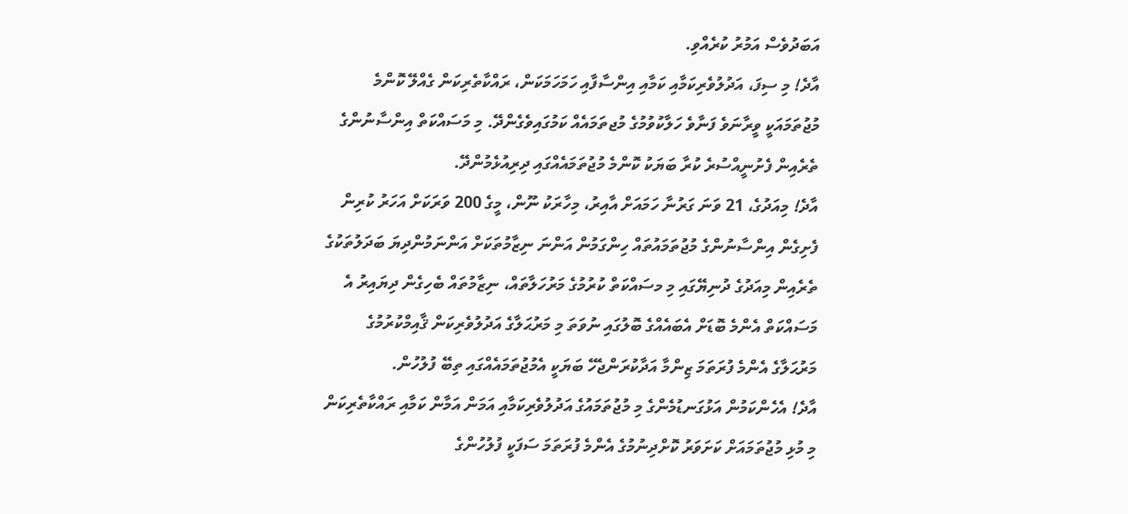އަބަދުވެސް އަމުރު ކުރެއްވި.
އާދެ! މި ސިފަ، އަދުލުވެރިކަމާއި ކަމާއި އިންސާފާއި ހަމަހަމަކަން، ރައްކާތެރިކަން ގެއްލޭ ކޮންމެ މުޖުތަމައަކީ ވީރާނަވެ ފަނާވެ ހަލާކުވުމުގެ މުޖތަމައެއް ކަމުގައިވެގެންދޭ. މި މަސައްކަތް އިންސާނުންގެ ތެރެއިން ފެށުނީއްސުރެ ކުރާ ބަޔަކު ކޮންމެ މުޖުތަމައެއްގައި ދިރިއުޅެމުންދޭ.
އާދެ! މިއަދުގެ، 21 ވަނަ ގަރުނާ ހަމައަށް އާއިރު، މިހާރަކު ނޫން، މީގެ 200 ވަރަކަށް އަހަރު ކުރިން ފެށިގެން އިންސާނުންގެ މުޖުތަމައުތައް ހިންގަމުން އަންނަ ނިޒާމުތަކަށް އަންނަމުންދިޔަ ބަދަލުތަކުގެ ތެރެއިން މިއަދުގެ ދުނިޔޭގައި މި މސައްކަތް ކުރުމުގެ މަރުހަލާތައް، ނިޒާމުތައް ބެހިގެން ދިޔައިރު އެ މަސައްކަތް އެންމެ ބޮޑަށް އެބައެއްގެ ބޮލުގައި ނުވަތަ މި މަރުޙަލާގެ އަދުލުވެރިކަން ޤާއިމްކުރުމުގެ މަރުޙަލާގެ އެންމެ ފުރަތަމަ ޒިންމާ އަދާކުރަންޖެހޭ ބަޔަކީ އެމުޖުތަމައެއްގައި ތިބޭ ފުލުހުން.
އާދެ! އެހެންކަމުން އަޅުގަނޑުމެންގެ މި މުޖުތަމައުގެ އަދުލުވެރިކަމާއި އަމަން އަމާން ކަމާއި ރައްކާތެރިކަން މި މުޅި މުޖުތަމައަށް ކަށަވަރު ކޮށްދިނުމުގެ އެންމެ ފުރަތަމަ ސަފަކީ ފުލުހުންގެ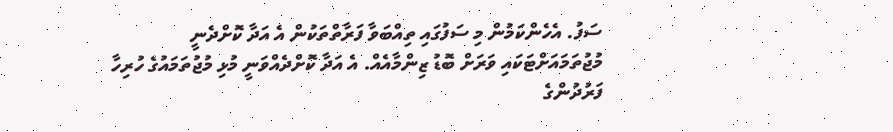ސަފު. އެހެންކަމުން މި ސަފުގައި ތިއްބަވާ ފަރާތްތަކުން އެ އަދާ ކޮށްދެނީ މުޖުތަމައަށްޓަކައި ވަރަށް ބޮޑު ޒިންމާއެއް. އެ އަދާ ކޮށްދެއްވަނީ މުޅި މުޖުތަމައުގެ ހުރިހާ ފަރުދުންގެ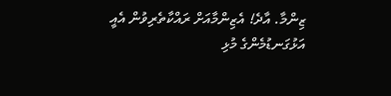ޒިންމާ. އާދެ! އެޒިންމާއަށް ރައްކާތެރިވުން އެއީ އަޅުގަނޑުމެންގެ މުޅި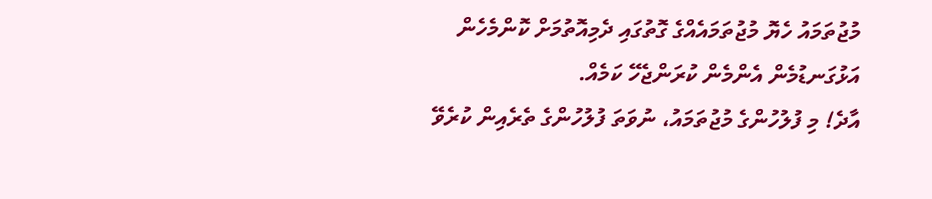މުޖުތަމައު ހެޔޮ މުޖުތަމައެއްގެ ގޮތުގައި ދެމިއޮތުމަށް ކޮންމެހެން އަޅުގަނޑުމެން އެންމެން ކުރަންޖެހޭ ކަމެއް.
އާދެ! މި ފުލުހުންގެ މުޖުތަމައު، ނުވަތަ ފުލުހުންގެ ތެރެއިން ކުރެވޭ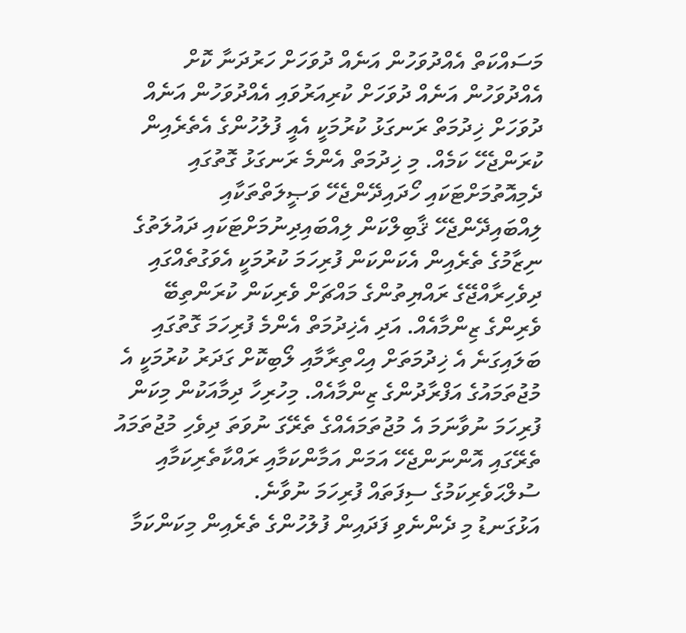މަސައްކަތް އެއްދުވަހުން އަނެއް ދުވަހަށް ހަރުދަނާ ކޮށް އެއްދުވަހުން އަނެއް ދުވަހަށް ކުރިއަރުވައި އެއްދުވަހުން އަނެއް ދުވަހަށް ޚިދުމަތް ރަނގަޅު ކުރުމަކީ އެއީ ފުލުހުންގެ އެތެރެއިން ކުރަންޖެހޭ ކަމެއް. މި ޚިދުމަތް އެންމެ ރަނގަޅު ގޮތުގައި ދެމިއޮތުމަށްޓަކައި ހޯދައިދޭންޖެހޭ ވަޞީލަތްތަކާއި ލިއްބައިދޭންޖެހޭ ޤާބިލްކަން ލިއްބައިދިނުމަށްޓަކައި ދައުލަތުގެ ނިޒާމުގެ ތެރެއިން އެކަންކަން ފުރިހަމަ ކުރުމަކީ އެވަގުތެއްގައި ދިވެހިރާއްޖޭގެ ރައްޔިތުންގެ މައްޗަށް ވެރިކަން ކުރަންތިބޭ ވެރިންގެ ޒިންމާއެއް. އަދި އެޚިދުމަތް އެންމެ ފުރިހަމަ ގޮތުގައި ބަލައިގަނެ އެ ޚިދުމަތަށް އިޙްތިރާމާއި ލޯބިކޮށް ގަދަރު ކުރުމަކީ އެ މުޖުތަމައުގެ އަފްރާދުންގެ ޒިންމާއެއް. މިހުރިހާ ދިމާއަކުން މިކަން ފުރިހަމަ ނުވާނަމަ އެ މުޖުތަމައެއްގެ ތެރޭގަ ނުވަތަ ދިވެހި މުޖުތަމައު ތެރޭގައި އޮންނަންޖެހޭ އަމަން އަމާންކަމާއި ރައްކާތެރިކަމާއި ސުލްޙަވެރިކަމުގެ ސިފަތައް ފުރިހަމަ ނުވާނެ.
އަޅުގަނޑު މި ދެންނެވި ފަދައިން ފުލުހުންގެ ތެރެއިން މިކަންކަމާ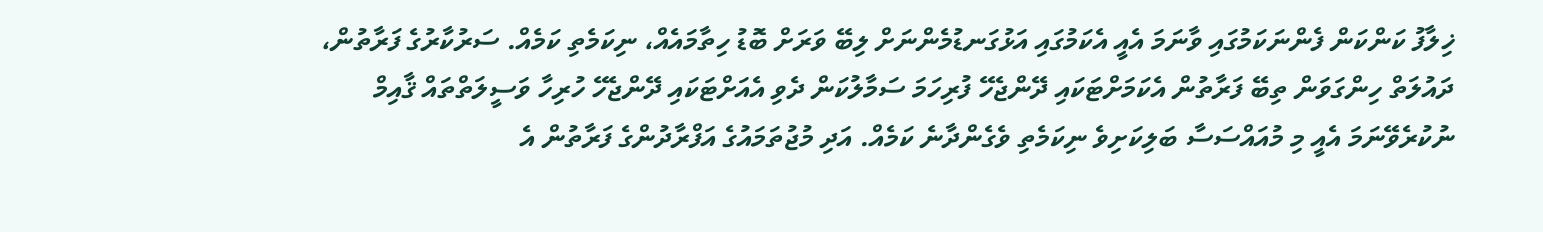ޚިލާފު ކަންކަން ފެންނަކަމުގައި ވާނަމަ އެއީ އެކަމުގައި އަޅުގަނޑުމެންނަށް ލިބޭ ވަރަށް ބޮޑު ހިތާމައެއް، ނިކަމެތި ކަމެއް. ސަރުކާރުގެ ފަރާތުން، ދައުލަތް ހިންގަވަން ތިބޭ ފަރާތުން އެކަމަށްޓަކައި ދޭންޖެހޭ ފުރިހަމަ ސަމާލުކަން ދެވި އެއަށްޓަކައި ދޭންޖެހޭ ހުރިހާ ވަސީލަތްތައް ޤާއިމް ނުކުރެވޭނަމަ އެއީ މި މުއައްސަސާ ބަލިކަށިވެ ނިކަމެތި ވެގެންދާނެ ކަމެއް. އަދި މުޖުތަމައުގެ އަފްރާދުންގެ ފަރާތުން އެ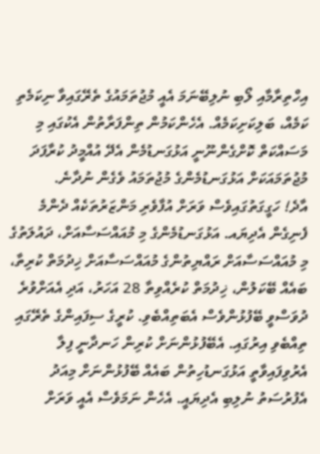އިހްތިރާމާއި ލޯބި ނުލިބޭނަމަ އެއީ މުޖުތަމައުގެ ތެރޭގައިވާ ނިކަމެތި ކަމެއް، ބަލިކަށިކަމެއް. އެހެންކަމުން ތިންފަރާތުން އެކުގައި މި މަސައްކަތް ކޮށްގެންނޫނީ އަޅުގަނޑުމެން އެދޭ އުއްމީދު ކުރާފަދަ މުޖުތަމައަކަށް އަޅުގަނޑުމެންގެ މުޖުތަމައު ވެގެން ނުދާނެ.
އާދެ! ހަގީގަތުގައިވެސް ވަރަށް އުފާވެރި މަންޒަރުތަކެއް ދެންމެ ފެނިގެން އެދިޔައ. އަޅުގަނޑުމެންގެ މި މުއައްސަސާއަށް، ދައުލަތުގެ މި މުއައްސަސާއަށް ރައްޔިތުންގެ މުއައްސަސާއަށް ޚިދުމަތް ކުރިތާ، ބައެއް ބޭކަލުން، ޚިދުމަތް ކުރެއްވިތާ 28 އަހަރު، އަދި އެއަށްވުރެ ދުވަސްވީ ބޭފުޅުންވެސް އެބަތިއްބެވި. ކުރީގެ ސިފައިންގެ ތެރޭގައި ތިއްބެވި އިރުގައި. އެބޭފުޅުންނަށް ކުރިން ހަނދާނީ ފިލާ އެރުވިފައިވާތީ އަޅުގަނޑުހިތުން ބައެއް ބޭފުޅުންނަށް މިއަދު އެފުރުސަތު ނުލިބި އެދިޔައީ. އެހެން ނަމަވެސް އެއީ ވަރަށް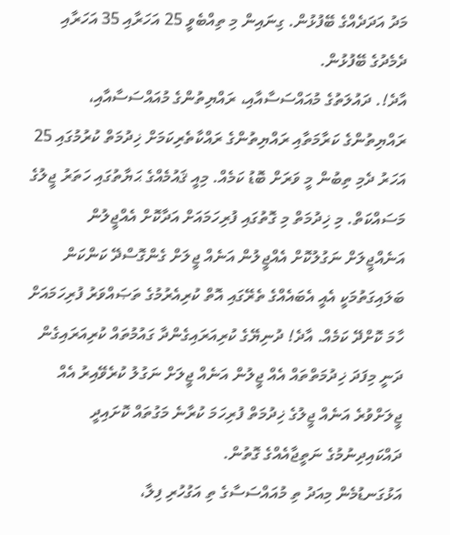މަދު އަދަދެއްގެ ބޭފުޅުން. ގިނައިން މި ތިއްބެވީ 25 އަހަރާއި 35 އަހަރާއި ދެމެދުގެ ބޭފުޅުން.
އާދެ!. ދައުލަތުގެ މުއައްސަސާއާއި، ރައްޔިތުންގެ މުއައްސަސާއާއި، ރައްޔިތުންގެ ކަރާމަތާއި ރައްޔިތުންގެ ރައްކާތެރިކަމަށް ޚިދުމަތް ކުރުމުގައި 25 އަހަރު ދެމި ތިބުން މީ ވަރަށް ބޮޑު ކަމެއް. މިއީ ޤައުމެއްގެ ޙަޔާތުގައި ހަތަރު ޖީލުގެ މަސައްކަތް. މި ޚިދުމަތް މި ގޮތުގައި ފުރިހަމައަށް އަދާކޮށް އެއްޖީލުން އަނެއްޖީލަށް ނަގުލުކޮށް އެއްޖީލުން އަނެއް ޖީލަށް ގެންގޮސްދޭ ކަންކަން ބަލައިގަތުމަކީ އެއީ އެބައެއްގެ ތެރޭގައި އޮތް ކުރިއެރުމުގެ ތަޞައްވަރު ފުރިހަމައަށް ހާމަ ކޮށްދޭ ކަމެއް. އާދެ! ދުނިޔޭގެ ކުރިއަރައިގެންދާ ގައުމުތައް ކުރިއަރައިގެން ދަނީ މިފަދަ ޚިދުމަތްތައް އެއް ޖީލުން އަނެއް ޖީލަށް ނަގުލު ކުރެވޭއިރު އެއް ޖީލަށްވުރެ އަނެއް ޖީލުގެ ޚިދުމަތް ފުރިހަމަ ކުރާނެ މަގުތައް ކޮށައިދީ ދައްކައިދިނުމުގެ ނަތީޖާއެއްގެ ގޮތުން.
އަޅުގަނޑުމެން މިއަދު ތި މުއައްސަސާގެ ތި އަގުހުރި ފިލާ،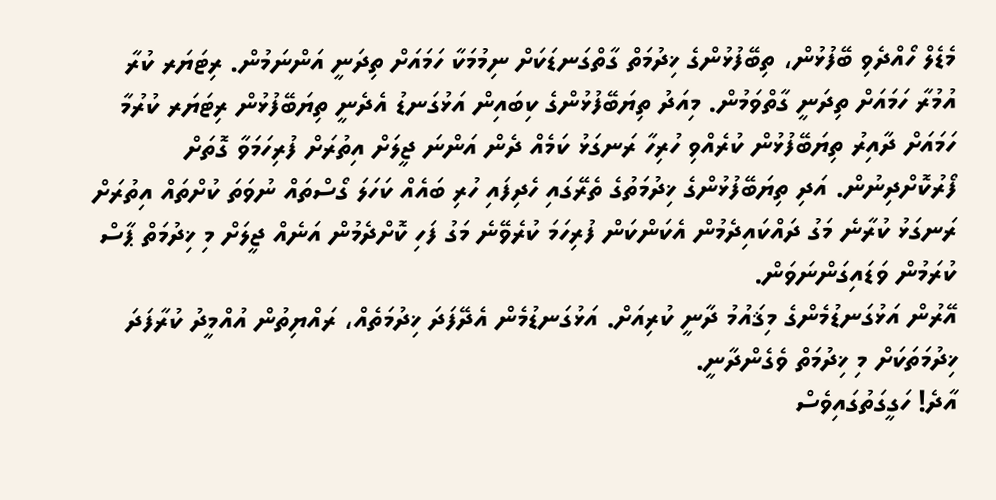މެޑެލް ހޯއްދެވި ބޭފުޅުން، ތިބޭފުޅުންގެ ޚިދުމަތް ގާތްގަނޑަކަށް ނިމުމަކާ ހަމައަށް ތިދަނީ އަންނަމުން. ރިޓަޔަރ ކުރާ އުމުރާ ހަމައަށް ތިދަނީ ގާތްވަމުން. މިއަދު ތިޔަބޭފުޅުންގެ ކިބައިން އަޅުގަނޑު އެދެނީ ތިޔަބޭފުޅުން ރިޓަޔަރ ކުރުމާ ހަމައަށް ދާއިރު ތިޔަބޭފުޅުން ކުރެއްވި ހުރިހާ ރަނގަޅު ކަމެއް ދެން އަންނަ ޖީލަށް އިތުރަށް ފުރިހަމަވާ ގޮތަށް ފޯރުކޮށްދިނުން. އަދި ތިޔަބޭފުޅުންގެ ޚިދުމަތުގެ ތެރޭގައި ހެދިފައި ހުރި ބައެއް ކަހަލަ ގޯސްތައް ނުވަތަ ކުށްތައް އިތުރަށް ރަނގަޅު ކުރާނެ މަގު ދައްކައިދެމުން އެކަންކަން ފުރިހަމަ ކުރެވޭނެ މަގު ފަހި ކޮށްދެމުން އަނެއް ޖީލަށް މި ޚިދުމަތް ޕާސް ކުރަމުން ވަޑައިގަންނަވަން.
އޭރުން އަޅުގަނޑުމެންގެ މިޤައުމު ދާނީ ކުރިއަށް. އަޅުގަނޑުމެން އެދޭފަދަ ޚިދުމަތެއް، ރައްޔިތުން އުއްމީދު ކުރާފަދަ ޚިދުމަތަކަށް މި ޚިދުމަތް ވެގެންދާނީ.
އާދެ! ހަގީގަތުގައިވެސް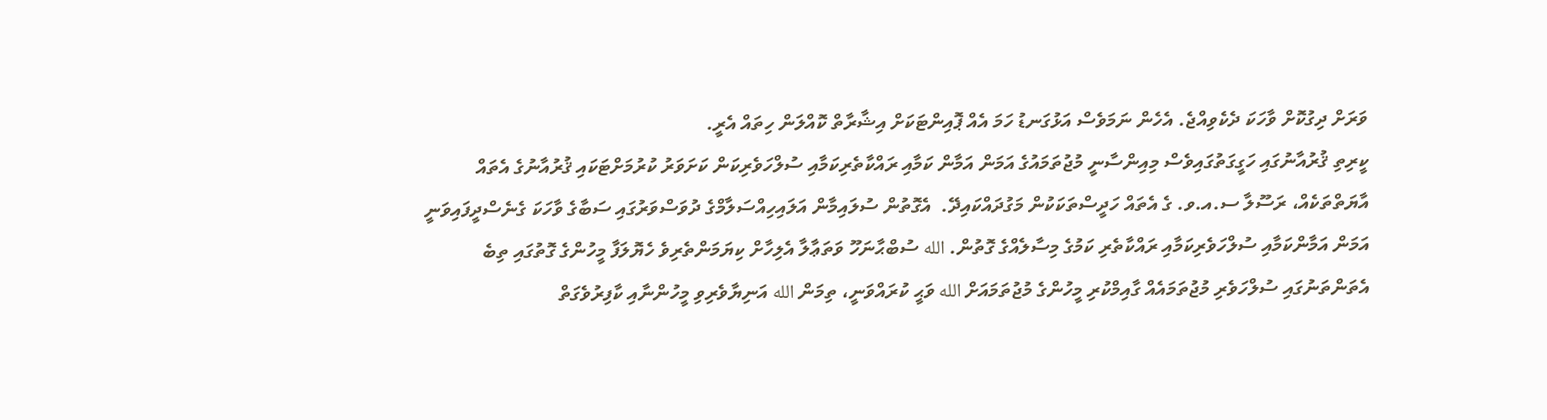ވަރަށް ދިގުކޮށް ވާހަކަ ދެކެވިއްޖެ. އެހެން ނަމަވެސް އަޅުގަނޑު ހަމަ އެއް ޕޮއިންޓަކަށް އިޝާރާތް ކޮއްލަން ހިތައް އެރީ.
ކީރިތި ޤުރުއާނުގައި ހަގީގަތުގައިވެސް މިއިންސާނީ މުޖުތަމައުގެ އަމަން އަމާން ކަމާއި ރައްކާތެރިކަމާއި ސުލްހަވެރިކަން ކަށަވަރު ކުރުމަށްޓަކައި ޤުރުއާނުގެ އެތައް އާޔަތްތަކެއް، ރަސޫލާ ސ.އ.ވ. ގެ އެތައް ހަދީސްތަކަކުން މަގުދައްކައިދޭ.  އެގޮތުން ސުލައިމާން އަލައިހިއްސަލާމްގެ ދުވަސްވަރުގައި ސަބާގެ ވާހަކަ ގެނެސްދީފައިވަނީ އަމަން އަމާންކަމާއި ސުލްހަވެރިކަމާއި ރައްކާތެރި ކަމުގެ މިސާލެއްގެ ގޮތުން. الله ސުބްޙާނަހޫ ވަތަޢާލާ އެލިހާށް ކިޔަމަންތެރިވެ ހެޔޮލަފާ މީހުންގެ ގޮތުގައި ތިބެ އެތަންތަނުގައި ސުލްހަވެރި މުޖުތަމައެއް ގާއިމްކުރި މީހުންގެ މުޖުތަމައަށް الله ވަޙީ ކުރައްވަނީ، ތިމަން الله އަނިޔާވެރިވި މީހުންނާއި ކާފިރުވެގަތް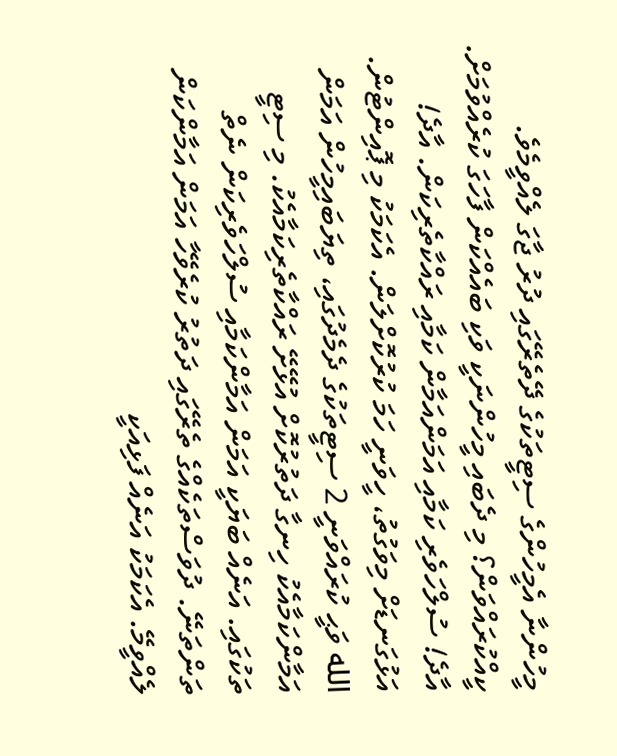މީހުންނާ އެމީހުންގެ ސިޓީތަކުގެ ދޭތެރޭގައި ދުރު ޖާގަ ލެއްވީމެވެ. ކީއްކުރައްވަން؟ މި ދެބައި މީހުންނަކީ ވަކި ބައެއްކަން ފާހަގަ ކުރެއްވުމަށް. އާދެ! ސުލްހަވެރި ކަމާއި އަމަންއަމާން ކަމާއި ރައްކާތެރިކަން. އާދެ! އަޅުގަނޑަށް މިވަގުތު، ހީވަނީ ހަމަ ކުރުކޮށްލަން. އެކަމަކު މި ޕޮއިންޓުން. الله ވަޙީ ކުރައްވަނީ 2 ސިޓީތަކުގެ ދެމެދުގައި، ތިޔަބައިމީހުން އަމަން އަމާންކަމާއެކު ހިނގާ ދަތުރުކޮށް އުޅޭށޭ ރައްކާތެރިކަމާއެކު. މި ސިޓީ ތަކުގައި. އަނެއް ބަޔަކީ އަމަން އަމާންކަމާއި ސުލްހަވެރިކަން ނެތް ތަންތަނޭ. ދުވަސްތަކެއްގެ ތެރޭގައި ދަތުރު ކުރެވޭހާ އަމަން އަމާންކަން ލެއްވީމޭ. އެކަމަކު އަނެއް ފަޅިއަކީ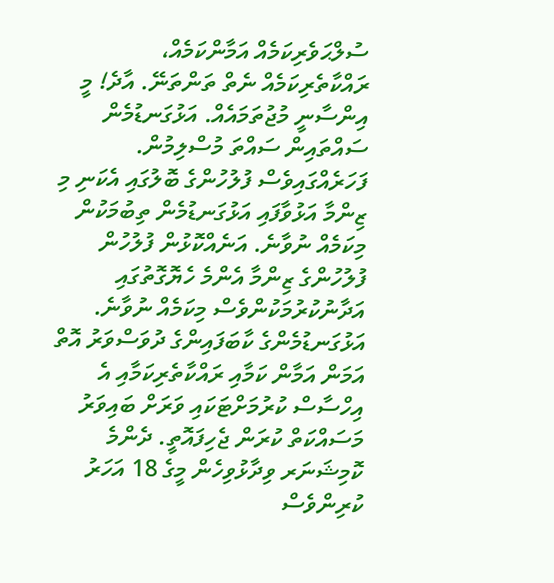ސުލްޙަވެރިކަމެއް އަމާންކަމެއް، ރައްކާތެރިކަމެއް ނެތް ތަންތަނޭ. އާދެ! މީ އިންސާނީ މުޖުތަމައެއް. އަޅުގަނޑުމެން ސައްތައިން ސައްތަ މުސްލިމުން. ފަހަރެއްގައިވެސް ފުލުހުންގެ ބޮލުގައި އެކަނި މި ޒިންމާ އަޅުވާފައި އަޅުގަނޑުމެން ތިބުމަކުން މިކަމެއް ނުވާނެ. އަނެއްކޮޅުން ފުލުހުން ފުލުހުންގެ ޒިންމާ އެންމެ ހެޔޮގޮތުގައި އަދާނުކުރުމަކުންވެސް މިކަމެއް ނުވާނެ.
އަޅުގަނޑުމެންގެ ކާބަފައިންގެ ދުވަސްވަރު އޮތް އަމަން އަމާން ކަމާއި ރައްކާތެރިކަމާއި އެ އިހްސާސް ކުރުމަށްޓަކައި ވަރަށް ބައިވަރު މަސައްކަތް ކުރަން ޖެހިފައޮތީ. ދެންމެ ކޮމިޝަނަރ ވިދާޅުވިހެން މީގެ 18 އަހަރު ކުރިންވެސް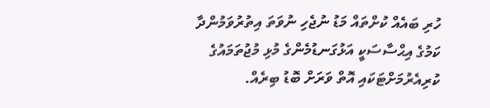ހުރި ބައެއް ކުށްތައް މަޑު ނުޖެހި ނުވަތަ އިތުރުވަމުންދާ ކަމުގެ އިޙްސާސަކީ އަޅުގަނޑުމެންގެ މުޅި މުޖުތަމައުގެ ކުރިއެރުމަށްޓަކައި އޮތް ވަރަށް ބޮޑު ބިރެއް.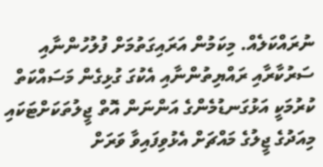ނުރައްކަލެއް. މިކަމުން އަރައިގަތުމަށް ފުލުހުންނާއި ސަރުކާރާއި ރައްޔިތުންނާއި އެކުގަ ގުޅިގެން މަސައްކަތް ކުރުމަކީ އަޅުގަނޑުމެންގެ އަންނަން އޮތް ޖީލުތަކަށްޓަކައި މިއަދުގެ ޖީލުގެ މައްޗަށް އެޅުވިފައިވާ ވަރަށް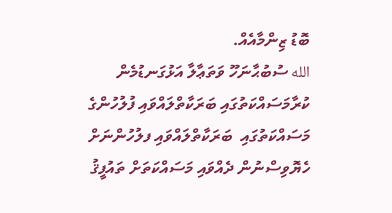ބޮޑު ޒިންމާއެއް.
الله ސުބުޙާނަހޫ ވަތަޢާލާ އަޅުގަނޑުމެން ކުރާމަސައްކަތުގައި ބަރަކާތްލައްވައި ފުލުހުންގެ މަސައްކަތުގައި  ބަރަކާތްލައްވައި ފލުހުންނަށް ހެޔޮވިސްނުން ދެއްވައި މަސައްކަތަށް ތައުފީޤު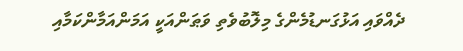ދެއްވައި އަޅުގަނޑުމެންގެ މިލޮބުވެތި ވަޠަންއަކީ އަމަންއަމާންކަމާއި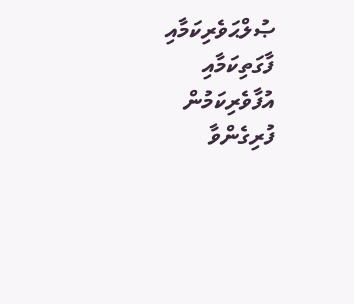ޞުލްޙަވެރިކަމާއި ފާގަތިކަމާއި އުފާވެރިކަމުން ފުރިގެންވާ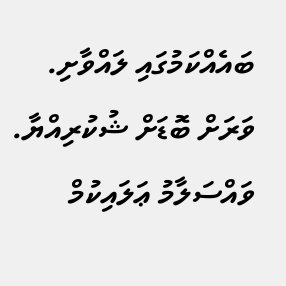ބައެއްކަމުގައި ލައްވާށި.
ވަރަށް ބޮޑަށް ޝުކުރިއްޔާ.
ވައްސަލާމު ޢަލައިކުމް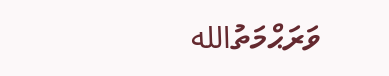ވަރަޙްމަތުالله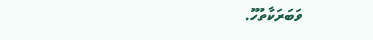ވަބަރަކާތުހޫ.